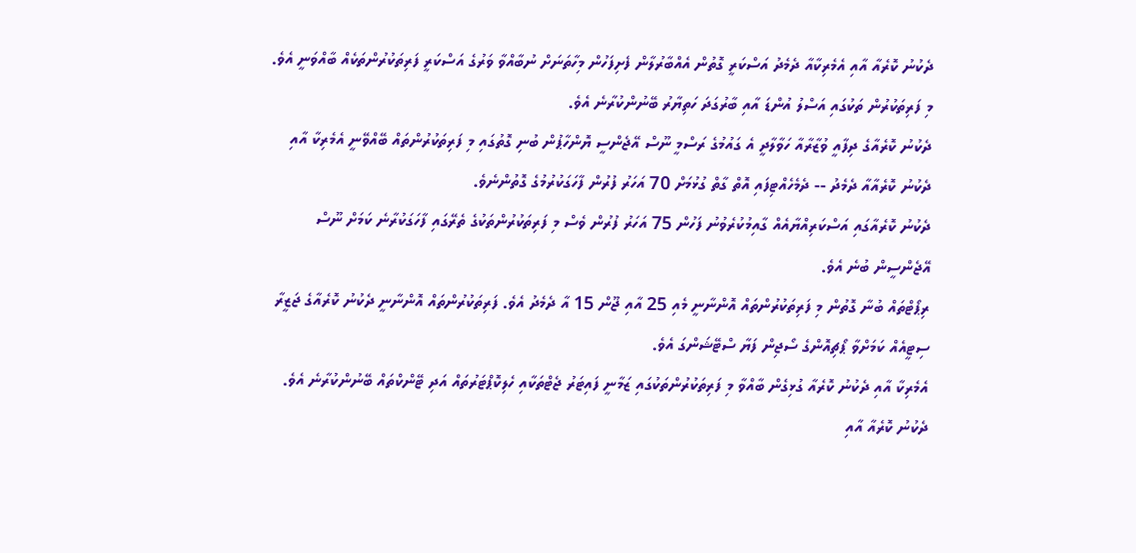ދެކުނު ކޮރެއާ އާއި އެމެރިކާއާ ދެމެދު އަސްކަރީ ގޮތުން އެއްބާރުލާން ފެށިފަހުން މިހާތަނަށް ނުބާއްވާ ވަރުގެ އަސްކަރީ ފަރިތަކުރުންތަކެއް ބާއްވަނީ އެވެ. މި ފަރިތަކުރުން ތަކުގައި އަސްލު އުންޑަ އާއި ބާރުގަދަ ހަތިޔާރު ބޭނުންކުރާނެ އެވެ.
ދެކުނު ކޮރެއާގެ ދިފާއީ ވުޒާރާއާ ހަވާލާދީ އެ ގައުމުގެ ރަސްމީ ނޫސް އޭޖެންސީ ޔޮންހާޕުން ބުނި ގޮތުގައި މި ފަރިތަކުރުންތައް ބޭއްވޭނީ އެމެރިކާ އާއި ދެކުނު ކޮރެއާއާ ދެމެދު -- ދެމެހެއްޓިފައި އޮތް ގާތް ގުޅުމަށް 70 އަހަރު ފުރުން ފާހަގަކުރުމުގެ ގޮތުންނެވެ.
ދެކުނު ކޮރެއާގައި އަސްކަރިއްޔާއެއް ގާއިމުކުރެވުނު ފަހުން 75 އަހަރު ފުރުން ވެސް މި ފަރިތަކުރުންތަކުގެ ތެރޭގައި ފާހަގަކުރާނެ ކަމަށް ނޫސް އޭޖެންސީން ބުނެ އެވެ.
ރިޕޯޓްތައް ބުނާ ގޮތުން މި ފަރިތަކުރުންތައް އޮންނާނީ މެއި 25 އާއި ޖޫން 15 އާ ދެމެދު އެވެ. ފަރިތަކުރުންތައް އޮންނާނީ ދެކުނު ކޮރެއާގެ ޖަޒީރާ ސިޓީއެއް ކަމަށްވާ ޕޯޗިއޮންގެ ސޯޖިން ފަޔާ ސްޓޭޝަންގަ އެވެ.
އެމެރިކާ އާއި ދެކުނު ކޮރެއާ ގުޅިގެން ބާއްވާ މި ފަރިތަކުރުންތަކުގައި ޒަމާނީ ފައިޓަރު ޖެޓްތަކާއި ހެލިކޮޕްޓަރުތައް އަދި ޓޭންކްތައް ބޭނުންކުރާނެ އެވެ.
ދެކުނު ކޮރެއާ އާއި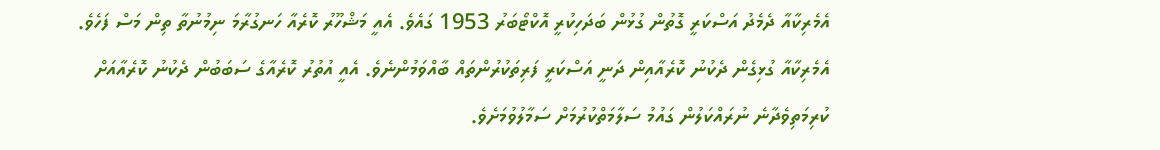އެމެރިކާއާ ދެމެދު އަސްކަރީ ގޮތުން ގުޅުން ބަދަހިކުރީ އޮކްޓޯބަރު 1953 ގައެވެ. އެއީ މަޝްހޫރު ކޮރެއާ ހަނގުރާމަ ނިމުނުތާ ތިން މަސް ފަހެވެ.
އެމެރިކާއާ ގުޅިގެން ދެކުނު ކޮރެއާއިން ދަނީ އަސްކަރީ ފަރިތަކުރުންތައް ބާއްވަމުންނެވެ. އެއީ އުތުރު ކޮރެއާގެ ސަބަބުން ދެކުނު ކޮރެއާއަށް ކުރިމަތިވެދާނެ ނުރައްކަލުން ގައުމު ސަލާމަތްކުރުމަށް ސަމާލުވުމަށެވެ.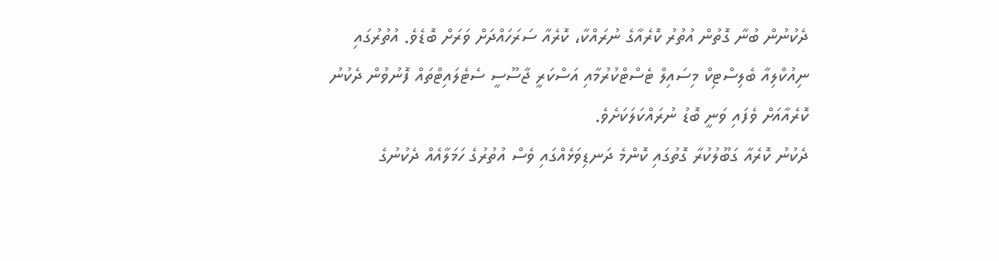ދެކުނުން ބުނާ ގޮތުން އުތުރު ކޮރެއާގެ ނުރައްކާ، ކޮރެއާ ސަރަހައްދަށް ވަރަށް ބޮޑެވެ. އުތުރުގައި ނިއުކްލިއާ ބެލިސްޓިކް މިސައިލް ޓެސްޓްކުރުމާއި އަސްކަރީ ޖާސޫސީ ސެޓެލައިޓްތައް ފޮނުވުން ދެކުނު ކޮރެއާއަށް ވެފައި ވަނީ ބޮޑު ނުރައްކަލަކަށެވެ.
ދެކުނު ކޮރެއާ ގަބޫލުކުރާ ގޮތުގައި ކޮންމެ ދަނޑިވަޅެއްގައި ވެސް އުތުރުގެ ހަމަލާއެއް ދެކުނުގެ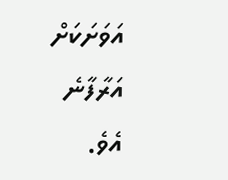އަވަށަކަށް އަރާފާނެ އެވެ.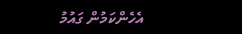އެހެންކަމުން ގައުމު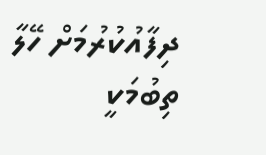ދިފާއުކުރުމަށް ހޭލާ ތިބުމަކީ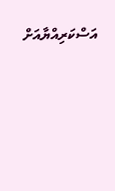އަސްކަރިއްޔާއަށް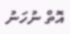އޮތް ނުހަނު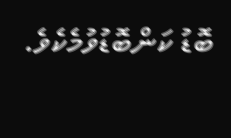ބޮޑު ކަންބޮޑުވުމެކެވެ.